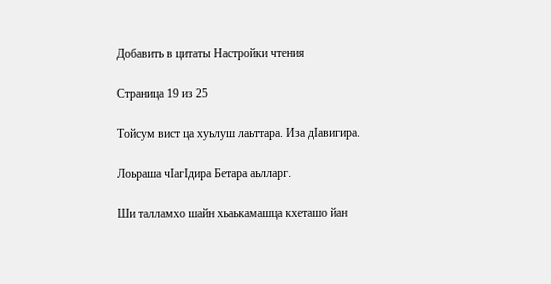Добавить в цитаты Настройки чтения

Страница 19 из 25

Тойсум вист ца хуьлуш лаьттара. Иза дIавигира.

Лоьраша чIагIдира Бетара аьлларг.

Ши талламхо шайн хьаькамашца кхеташо йан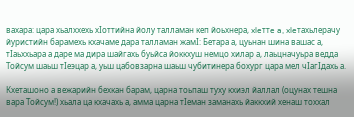вахара: цара хьалххехь хIоттийна йолу талламан кеп йоьхнера, xleттe a, xleтахьлерачу йуристийн барамехь кхачаме дара талламан жамI: Бетара а, цуьнан шина вашас а, тIаьххьара а даре ма дира шайгахь буьйса йоккхуш немцо хилар а, лаьцначуьра ведда Тойсум шаьш тIеэцар а, уьш цабовзарна шаьш чубитинера бохург цара мел чIагIдахь а.

Кхеташоно а вежарийн бехкан барам, царна тоьпаш туху кхиэл йаллал (оцунах тешна вара Тойсум!) хьала ца кхачахь а, амма царна тIеман заманахь йаккхий хенаш тоххал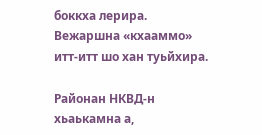боккха лерира. Вежаршна «кхааммо» итт-итт шо хан туьйхира.

Районан НКВД-н хьаькамна а,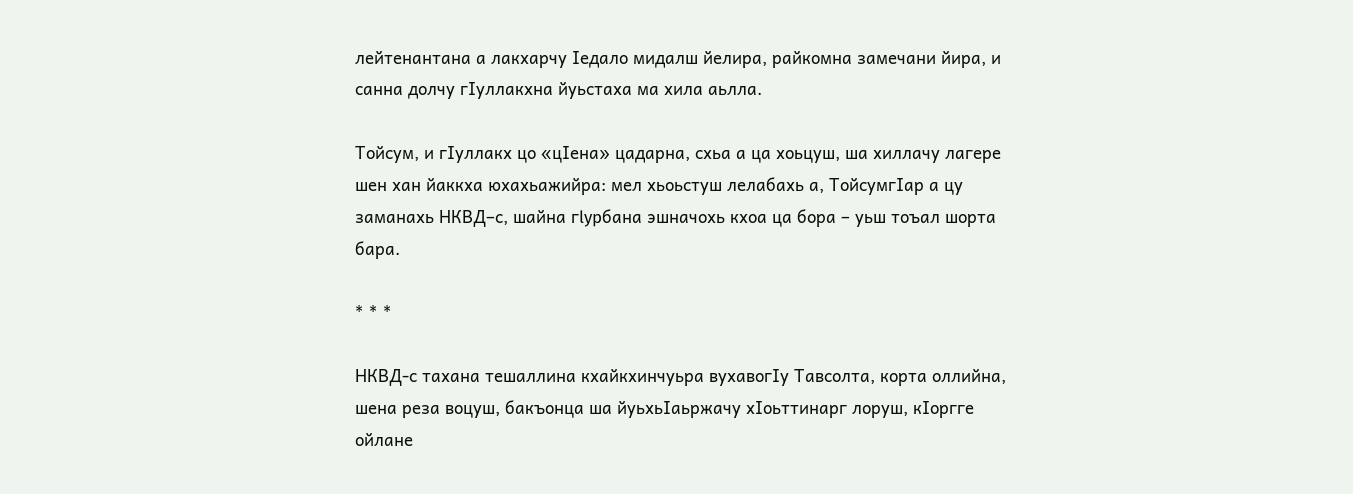лейтенантана а лакхарчу Iедало мидалш йелира, райкомна замечани йира, и санна долчу гIуллакхна йуьстаха ма хила аьлла.

Тойсум, и гIуллакх цо «цIена» цадарна, схьа а ца хоьцуш, ша хиллачу лагере шен хан йаккха юхахьажийра: мел хьоьстуш лелабахь а, ТойсумгIар а цу заманахь НКВД–с, шайна гlypбана эшначохь кхоа ца бора – уьш тоъал шорта бара.

* * *

НКВД-с тахана тешаллина кхайкхинчуьра вухавогIу Тавсолта, корта оллийна, шена реза воцуш, бакъонца ша йуьхьIаьржачу хIоьттинарг лоруш, кIоргге ойлане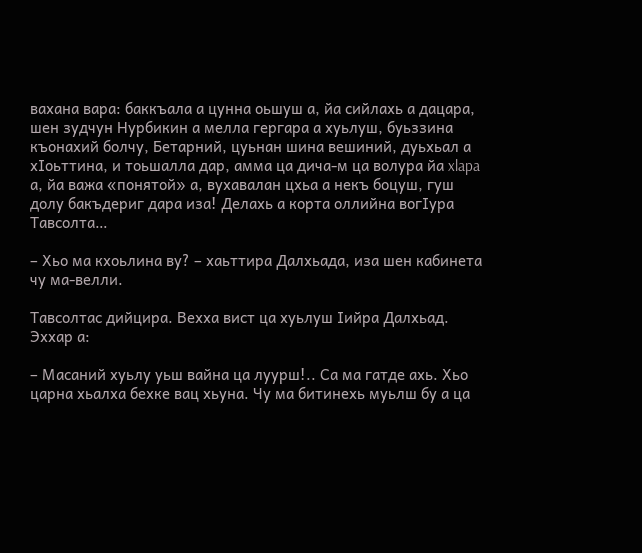вахана вара: баккъала а цунна оьшуш а, йа сийлахь а дацара, шен зудчун Нурбикин а мелла гергара а хуьлуш, буьззина къонахий болчу, Бетарний, цуьнан шина вешиний, дуьхьал а хIоьттина, и тоьшалла дар, амма ца дича-м ца волура йа xlapa а, йа важа «понятой» а, вухавалан цхьа а некъ боцуш, гуш долу бакъдериг дара иза! Делахь а корта оллийна вогIура Тавсолта…

– Хьо ма кхоьлина ву? – хаьттира Далхьада, иза шен кабинета чу ма-велли.

Тавсолтас дийцира. Вехха вист ца хуьлуш Iийра Далхьад. Эххар а:

– Масаний хуьлу уьш вайна ца луурш!.. Са ма гатде ахь. Хьо царна хьалха бехке вац хьуна. Чу ма битинехь муьлш бу а ца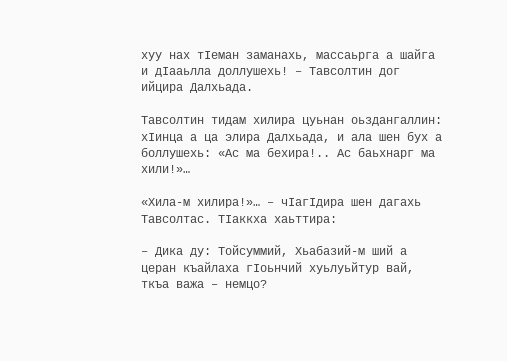хуу нах тIеман заманахь, массаьрга а шайга и дIааьлла доллушехь! – Тавсолтин дог ийцира Далхьада.

Тавсолтин тидам хилира цуьнан оьздангаллин: хIинца а ца элира Далхьада, и ала шен бух а боллушехь: «Ас ма бехира!.. Ас баьхнарг ма хили!»…

«Хила-м хилира!»… – чIагIдира шен дагахь Тавсолтас. ТIаккха хаьттира:

– Дика ду: Тойсуммий, Хьабазий-м ший а церан къайлаха гIоьнчий хуьлуьйтур вай, ткъа важа – немцо?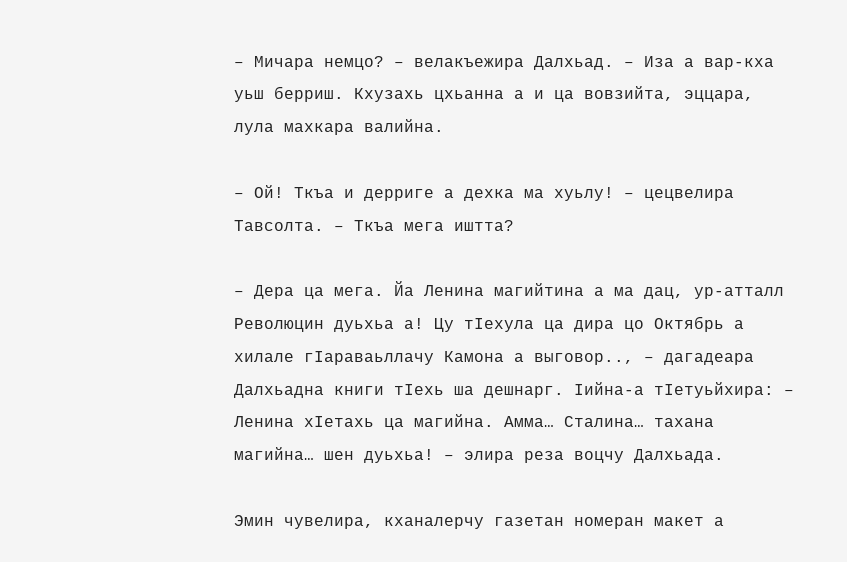– Мичара немцо? – велакъежира Далхьад. – Иза а вар-кха уьш берриш. Кхузахь цхьанна а и ца вовзийта, эццара, лула махкара валийна.

– Ой! Ткъа и дерриге а дехка ма хуьлу! – цецвелира Тавсолта. – Ткъа мега иштта?

– Дера ца мега. Йа Ленина магийтина а ма дац, ур-атталл Революцин дуьхьа а! Цу тIехула ца дира цо Октябрь а хилале гIараваьллачу Камона а выговор.., – дагадеара Далхьадна книги тIехь ша дешнарг. Iийна-а тIетуьйхира: – Ленина хIетахь ца магийна. Амма… Сталина… тахана магийна… шен дуьхьа! – элира реза воцчу Далхьада.

Эмин чувелира, кханалерчу газетан номеран макет а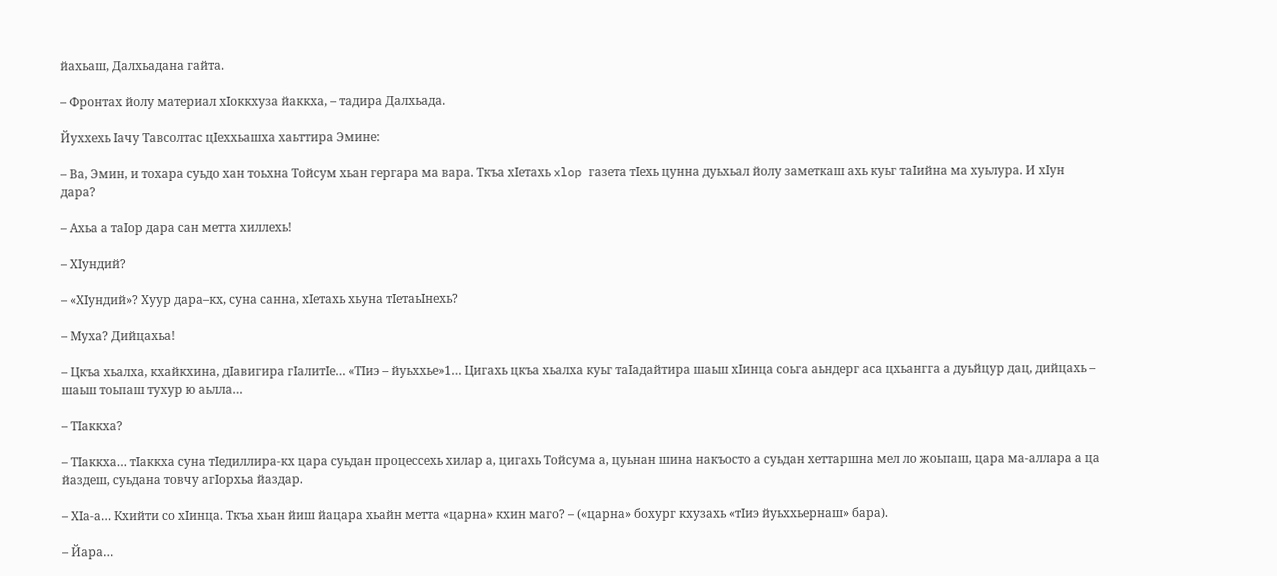йахьаш, Далхьадана гайта.

– Фронтах йолу материал хIоккхуза йаккха, – тадира Далхьада.

Йуххехь Iачу Тавсолтас цIеххьашха хаьттира Эмине:

– Ва, Эмин, и тохара суьдо хан тоьхна Тойсум хьан гергара ма вара. Ткъа хIетахь xlop газета тIехь цунна дуьхьал йолу заметкаш ахь куьг таIийна ма хуьлура. И хIун дара?

– Ахьа а таIор дара сан метта хиллехь!

– ХIундий?

– «ХIундий»? Хуур дара–кх, суна санна, хIетахь хьуна тIетаьIнехь?

– Муха? Дийцахьа!

– Цкъа хьалха, кхайкхина, дIавигира гIалитIе… «ТIиэ – йуьххье»1… Цигахь цкъа хьалха куьг таIадайтира шаьш хIинца соьга аьндерг аса цхьангга а дуьйцур дац, дийцахь – шаьш тоьпаш тухур ю аьлла…

– ТIаккха?

– ТIаккха… тIаккха суна тIедиллира-кх цара суьдан процессехь хилар а, цигахь Тойсума а, цуьнан шина накъосто а суьдан хеттаршна мел ло жоьпаш, цара ма-аллара а ца йаздеш, суьдана товчу агIорхьа йаздар.

– ХIа-а… Кхийти со хIинца. Ткъа хьан йиш йацара хьайн метта «царна» кхин маго? – («царна» бохург кхузахь «тIиэ йуьххьернаш» бара).

– Йара…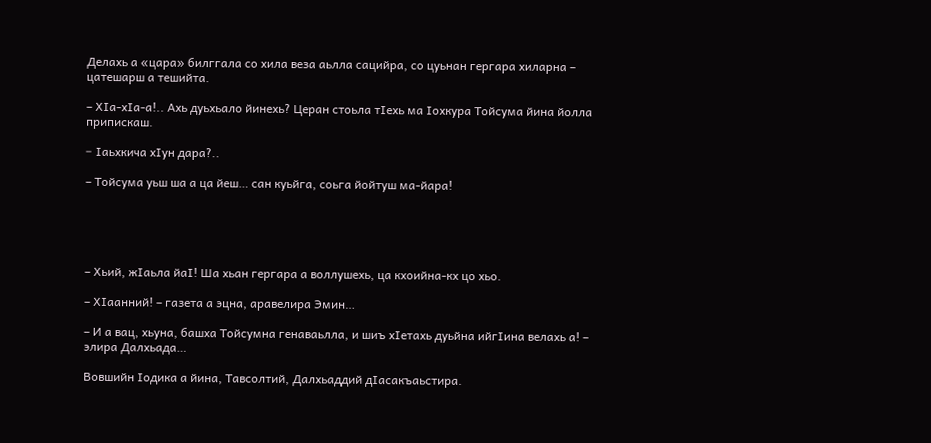Делахь а «цара» билггала со хила веза аьлла сацийра, со цуьнан гергара хиларна – цатешарш а тешийта.

– ХIа-хIа-а!.. Ахь дуьхьало йинехь? Церан стоьла тIехь ма Iохкура Тойсума йина йолла припискаш.

– Iаьхкича хIун дара?..

– Тойсума уьш ша а ца йеш… сан куьйга, соьга йойтуш ма-йара!





– Хьий, жIаьла йаI! Ша хьан гергара а воллушехь, ца кхоийна-кх цо хьо.

– ХIаанний! – газета а эцна, аравелира Эмин…

– И а вац, хьуна, башха Тойсумна генаваьлла, и шиъ хIетахь дуьйна ийгIина велахь а! – элира Далхьада…

Вовшийн Iодика а йина, Тавсолтий, Далхьаддий дIасакъаьстира.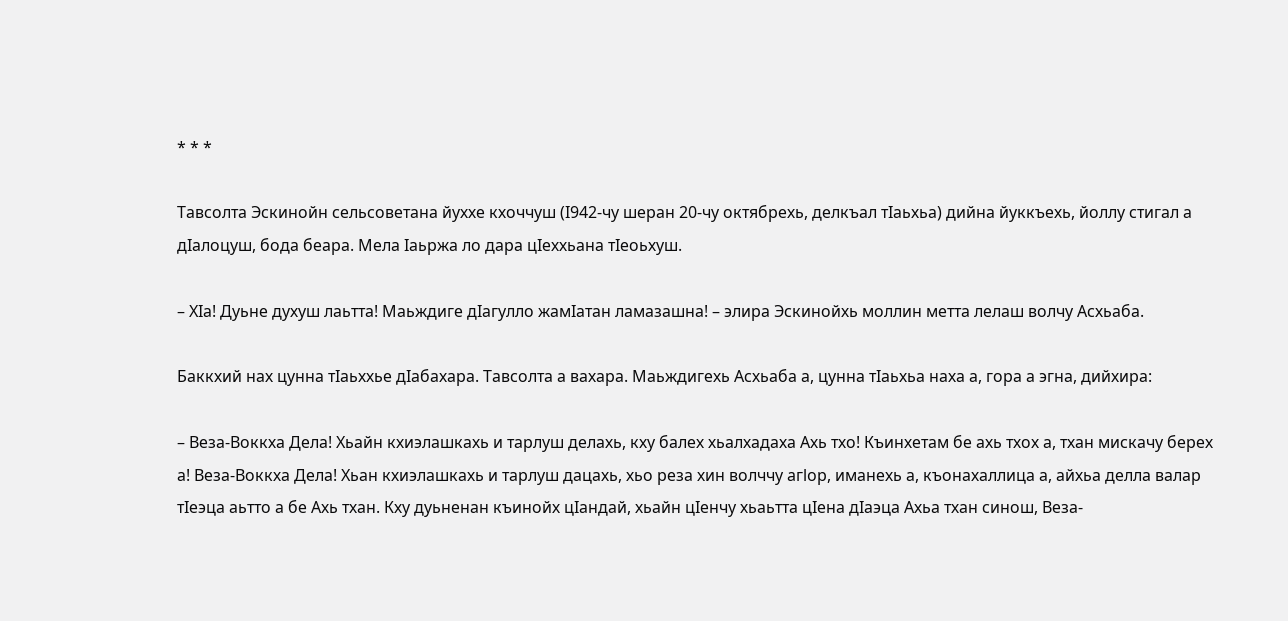* * *

Тавсолта Эскинойн сельсоветана йуххе кхоччуш (I942-чу шеран 20-чу октябрехь, делкъал тIаьхьа) дийна йуккъехь, йоллу стигал а дIалоцуш, бода беара. Мела Iаьржа ло дара цIеххьана тIеоьхуш.

– ХIа! Дуьне духуш лаьтта! Маьждиге дIагулло жамIатан ламазашна! – элира Эскинойхь моллин метта лелаш волчу Асхьаба.

Баккхий нах цунна тIаьххье дIабахара. Тавсолта а вахара. Маьждигехь Асхьаба а, цунна тIаьхьа наха а, гора а эгна, дийхира:

– Веза-Воккха Дела! Хьайн кхиэлашкахь и тарлуш делахь, кху балех хьалхадаха Ахь тхо! Къинхетам бе ахь тхох а, тхан мискачу берех а! Веза-Воккха Дела! Хьан кхиэлашкахь и тарлуш дацахь, хьо реза хин волччу aгlop, иманехь а, къонахаллица а, айхьа делла валар тIеэца аьтто а бе Ахь тхан. Кху дуьненан къинойх цIандай, хьайн цIенчу хьаьтта цIена дIаэца Ахьа тхан синош, Веза-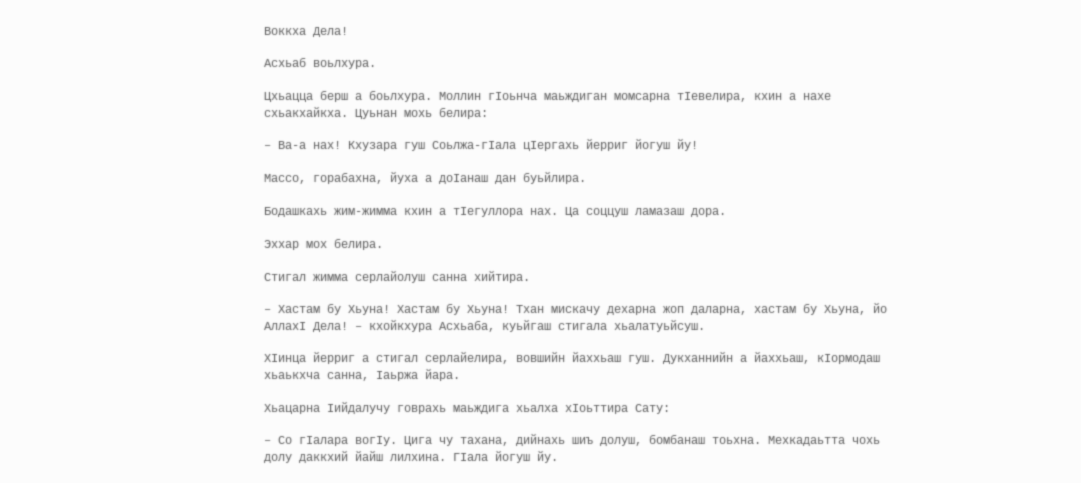Воккха Дела!

Асхьаб воьлхура.

Цхьацца берш а боьлхура. Моллин гIоьнча маьждиган момсарна тIевелира, кхин а нахе схьакхайкха. Цуьнан мохь белира:

– Ва-а нах! Кхузара гуш Соьлжа-гIала цIергахь йерриг йогуш йу!

Массо, горабахна, йуха а доIанаш дан буьйлира.

Бодашкахь жим-жимма кхин а тIегуллора нах. Ца соццуш ламазаш дора.

Эххар мох белира.

Стигал жимма серлайолуш санна хийтира.

– Хастам бу Хьуна! Хастам бу Хьуна! Тхан мискачу дехарна жоп даларна, хастам бу Хьуна, йо АллахI Дела! – кхойкхура Асхьаба, куьйгаш стигала хьалатуьйсуш.

ХIинца йерриг а стигал серлайелира, вовшийн йаххьаш гуш. Дукханнийн а йаххьаш, кIормодаш хьаькхча санна, Iаьржа йара.

Хьацарна Iийдалучу говрахь маьждига хьалха хIоьттира Сату:

– Со гIалара вогIу. Цига чу тахана, дийнахь шиъ долуш, бомбанаш тоьхна. Мехкадаьтта чохь долу даккхий йайш лилхина. ГIала йогуш йу.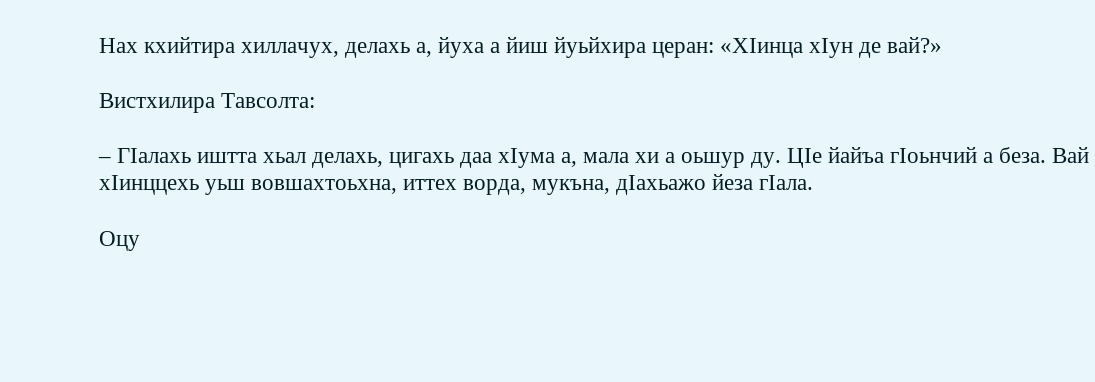Нах кхийтира хиллачух, делахь а, йуха а йиш йуьйхира церан: «ХIинца хIун де вай?»

Вистхилира Тавсолта:

– ГIалахь иштта хьал делахь, цигахь даа хIума а, мала хи а оьшур ду. ЦIе йайъа гIоьнчий а беза. Вай хIинццехь уьш вовшахтоьхна, иттех ворда, мукъна, дIахьажо йеза гIала.

Оцу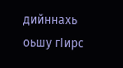дийннахь оьшу гIиpc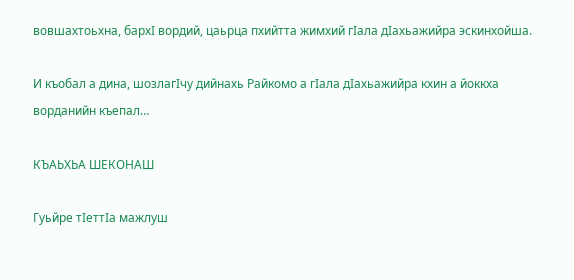вовшахтоьхна, бархI вордий, цаьрца пхийтта жимхий гIала дIахьажийра эскинхойша.

И къобал а дина, шозлагIчу дийнахь Райкомо а гIала дIахьажийра кхин а йоккха ворданийн къепал…

КЪАЬХЬА ШЕКОНАШ

Гуьйре тIеттIа мажлуш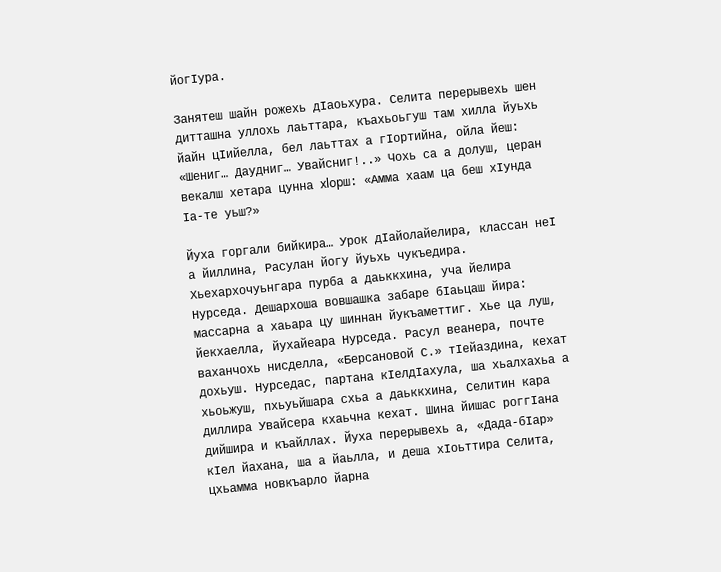йогIура.

Занятеш шайн рожехь дIаоьхура. Селита перерывехь шен дитташна уллохь лаьттара, къахьоьгуш там хилла йуьхь йайн цIийелла, бел лаьттах а гIортийна, ойла йеш: «Шениг… Даудниг… Увайсниг!..» Чохь са а долуш, церан векалш хетара цунна xlopш: «Амма хаам ца беш хIунда Iа-те уьш?»

Йуха горгали бийкира… Урок дIайолайелира, классан неI а йиллина, Расулан йогу йуьхь чукъедира. Хьехархочуьнгара пурба а даьккхина, уча йелира Нурседа. Дешархоша вовшашка забаре бIаьцаш йира: массарна а хаьара цу шиннан йукъаметтиг. Хье ца луш, йекхаелла, йухайеара Нурседа. Расул веанера, почте ваханчохь нисделла, «Берсановой С.» тIейаздина, кехат дохьуш. Нурседас, партана кIелдIахула, ша хьалхахьа а хьоьжуш, пхьуьйшара схьа а даьккхина, Селитин кара диллира Увайсера кхаьчна кехат. Шина йишас роггIана дийшира и къайллах. Йуха перерывехь а, «Дада-бIар» кIел йахана, ша а йаьлла, и деша хIоьттира Селита, цхьамма новкъарло йарна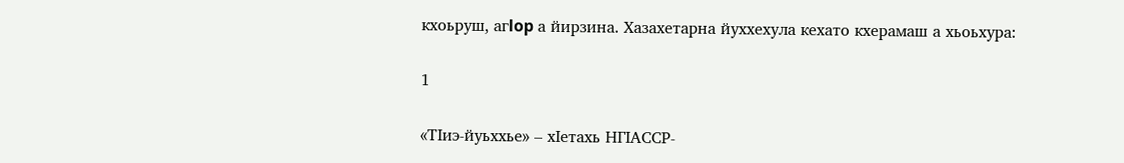кхоьруш, aгlop а йирзина. Хазахетарна йуххехула кехато кхерамаш а хьоьхура:

1

«ТIиэ-йуьххье» – хIетахь НГIАССР-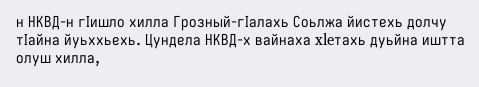н НКВД-н гIишло хилла Грозный-гIалахь Соьлжа йистехь долчу тIайна йуьххьехь. Цундела НКВД-х вайнаха xleтахь дуьйна иштта олуш хилла,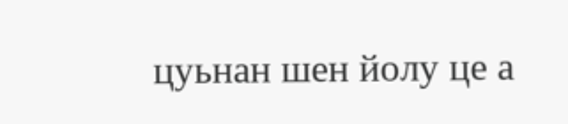цуьнан шен йолу це а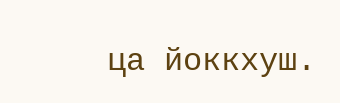ца йоккхуш.